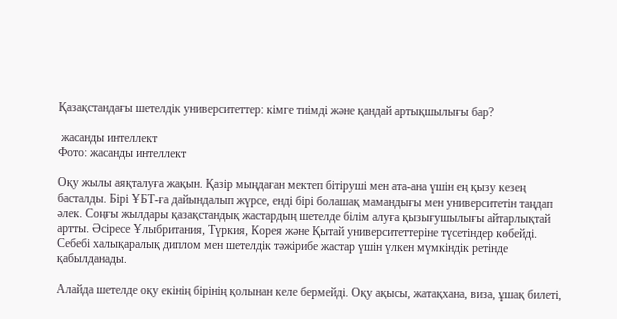Қазақстандағы шетелдік университеттер: кімге тиімді және қандай артықшылығы бар?

 жасанды интеллект
Фото: жасанды интеллект

Оқу жылы аяқталуға жақын. Қазір мыңдаған мектеп бітіруші мен ата-ана үшін ең қызу кезең басталды. Бірі ҰБТ-ға дайындалып жүрсе, енді бірі болашақ мамандығы мен университетін таңдап әлек. Соңғы жылдары қазақстандық жастардың шетелде білім алуға қызығушылығы айтарлықтай артты. Әсіресе Ұлыбритания, Түркия, Корея және Қытай университеттеріне түсетіндер көбейді. Себебі халықаралық диплом мен шетелдік тәжірибе жастар үшін үлкен мүмкіндік ретінде қабылданады.

Алайда шетелде оқу екінің бірінің қолынан келе бермейді. Оқу ақысы, жатақхана, виза, ұшақ билеті,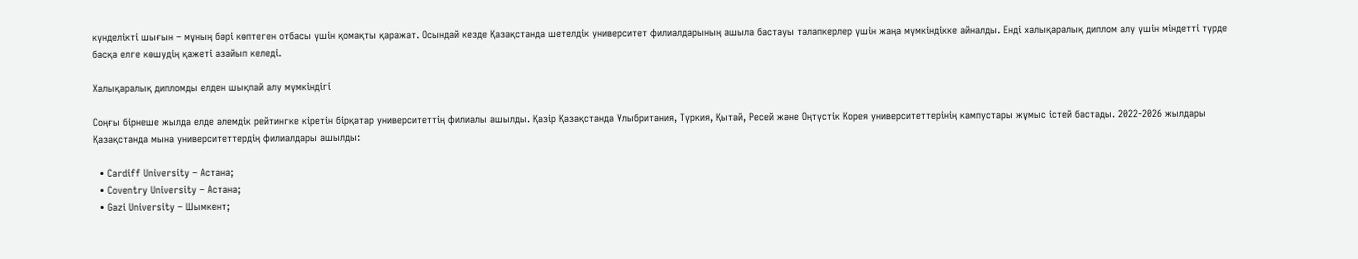күнделікті шығын – мұның бәрі көптеген отбасы үшін қомақты қаражат. Осындай кезде Қазақстанда шетелдік университет филиалдарының ашыла бастауы талапкерлер үшін жаңа мүмкіндікке айналды. Енді халықаралық диплом алу үшін міндетті түрде басқа елге көшудің қажеті азайып келеді.

Халықаралық дипломды елден шықпай алу мүмкіндігі

Соңғы бірнеше жылда елде әлемдік рейтингке кіретін бірқатар университеттің филиалы ашылды. Қазір Қазақстанда Ұлыбритания, Түркия, Қытай, Ресей және Оңтүстік Корея университеттерінің кампустары жұмыс істей бастады. 2022-2026 жылдары Қазақстанда мына университеттердің филиалдары ашылды:

  • Cardiff University – Астана;
  • Coventry University – Астана;
  • Gazi University – Шымкент;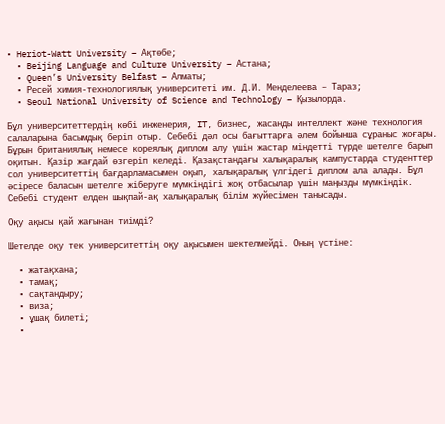• Heriot-Watt University – Ақтөбе;
  • Beijing Language and Culture University – Астана;
  • Queen’s University Belfast – Алматы;
  • Ресей химия-технологиялық университеті им. Д.И. Менделеева – Тараз;
  • Seoul National University of Science and Technology – Қызылорда.

Бұл университеттердің көбі инженерия, IT, бизнес, жасанды интеллект және технология салаларына басымдық беріп отыр. Себебі дәл осы бағыттарға әлем бойынша сұраныс жоғары. Бұрын британиялық немесе кореялық диплом алу үшін жастар міндетті түрде шетелге барып оқитын. Қазір жағдай өзгеріп келеді. Қазақстандағы халықаралық кампустарда студенттер сол университеттің бағдарламасымен оқып, халықаралық үлгідегі диплом ала алады. Бұл әсіресе баласын шетелге жіберуге мүмкіндігі жоқ отбасылар үшін маңызды мүмкіндік. Себебі студент елден шықпай-ақ халықаралық білім жүйесімен танысады.

Оқу ақысы қай жағынан тиімді?

Шетелде оқу тек университеттің оқу ақысымен шектелмейді. Оның үстіне:

  • жатақхана;
  • тамақ;
  • сақтандыру;
  • виза;
  • ұшақ билеті;
  •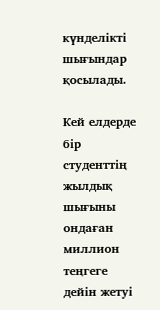күнделікті шығындар қосылады.

Кей елдерде бір студенттің жылдық шығыны ондаған миллион теңгеге дейін жетуі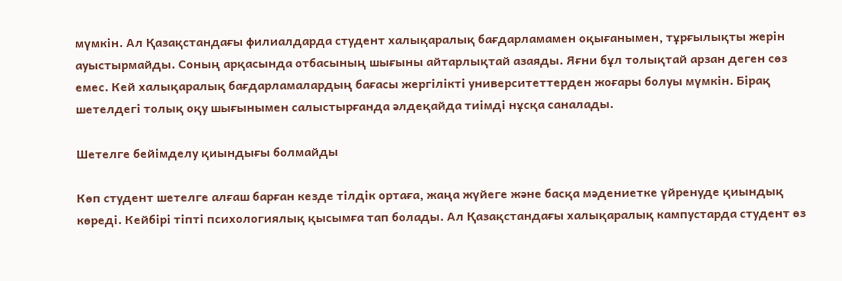мүмкін. Ал Қазақстандағы филиалдарда студент халықаралық бағдарламамен оқығанымен, тұрғылықты жерін ауыстырмайды. Соның арқасында отбасының шығыны айтарлықтай азаяды. Яғни бұл толықтай арзан деген сөз емес. Кей халықаралық бағдарламалардың бағасы жергілікті университеттерден жоғары болуы мүмкін. Бірақ шетелдегі толық оқу шығынымен салыстырғанда әлдеқайда тиімді нұсқа саналады.

Шетелге бейімделу қиындығы болмайды

Көп студент шетелге алғаш барған кезде тілдік ортаға, жаңа жүйеге және басқа мәдениетке үйренуде қиындық көреді. Кейбірі тіпті психологиялық қысымға тап болады. Ал Қазақстандағы халықаралық кампустарда студент өз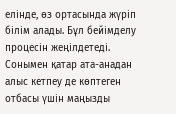елінде, өз ортасында жүріп білім алады. Бұл бейімделу процесін жеңілдетеді. Сонымен қатар ата-анадан алыс кетпеу де көптеген отбасы үшін маңызды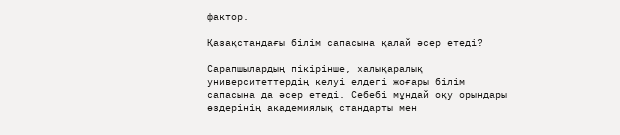фактор.

Қазақстандағы білім сапасына қалай әсер етеді?

Сарапшылардың пікірінше, халықаралық университеттердің келуі елдегі жоғары білім сапасына да әсер етеді. Себебі мұндай оқу орындары өздерінің академиялық стандарты мен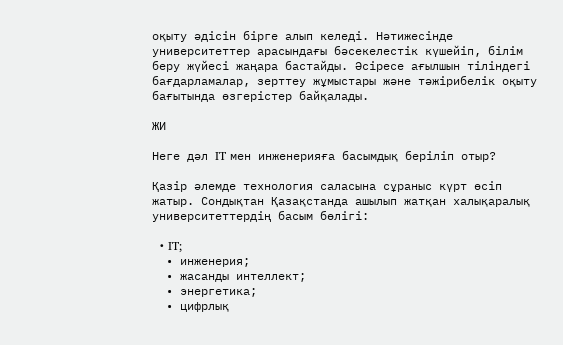оқыту әдісін бірге алып келеді. Нәтижесінде университеттер арасындағы бәсекелестік күшейіп, білім беру жүйесі жаңара бастайды. Әсіресе ағылшын тіліндегі бағдарламалар, зерттеу жұмыстары және тәжірибелік оқыту бағытында өзгерістер байқалады.

ЖИ

Неге дәл IT мен инженерияға басымдық беріліп отыр?

Қазір әлемде технология саласына сұраныс күрт өсіп жатыр. Сондықтан Қазақстанда ашылып жатқан халықаралық университеттердің басым бөлігі:

  • IT;
  • инженерия;
  • жасанды интеллект;
  • энергетика;
  • цифрлық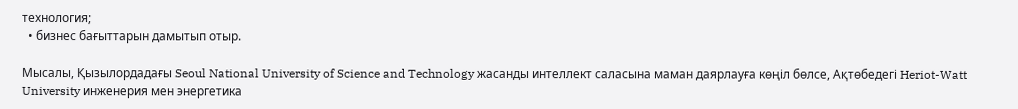технология;
  • бизнес бағыттарын дамытып отыр.

Мысалы, Қызылордадағы Seoul National University of Science and Technology жасанды интеллект саласына маман даярлауға көңіл бөлсе, Ақтөбедегі Heriot-Watt University инженерия мен энергетика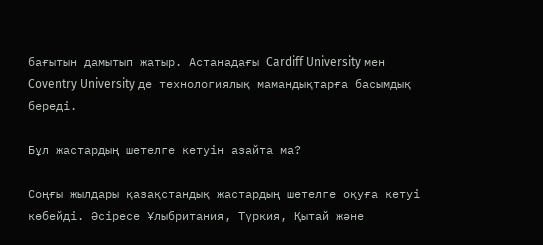бағытын дамытып жатыр. Астанадағы Cardiff University мен Coventry University де технологиялық мамандықтарға басымдық береді.

Бұл жастардың шетелге кетуін азайта ма?

Соңғы жылдары қазақстандық жастардың шетелге оқуға кетуі көбейді. Әсіресе Ұлыбритания, Түркия, Қытай және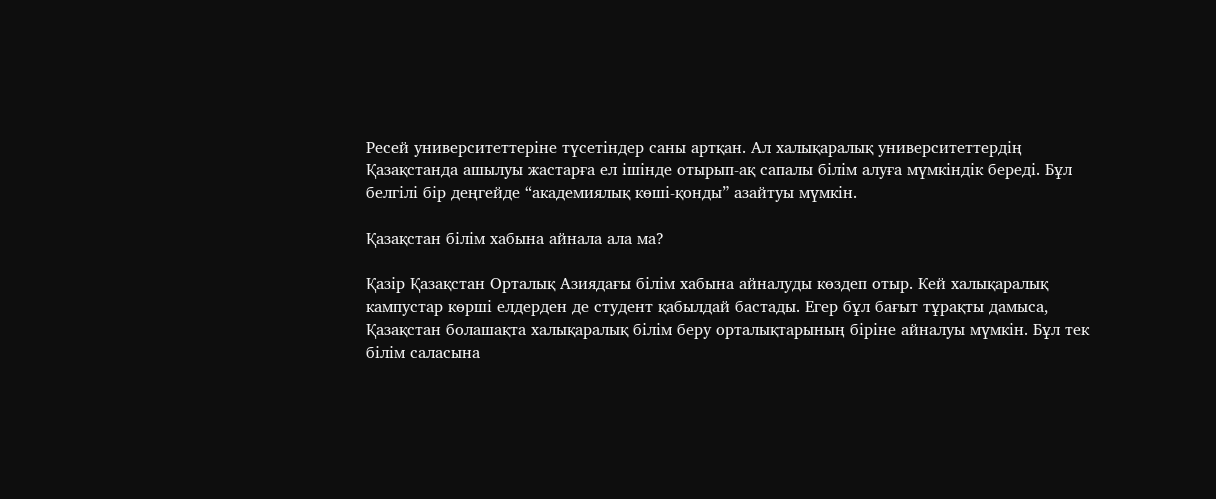Ресей университеттеріне түсетіндер саны артқан. Ал халықаралық университеттердің Қазақстанда ашылуы жастарға ел ішінде отырып-ақ сапалы білім алуға мүмкіндік береді. Бұл белгілі бір деңгейде “академиялық көші-қонды” азайтуы мүмкін.

Қазақстан білім хабына айнала ала ма?

Қазір Қазақстан Орталық Азиядағы білім хабына айналуды көздеп отыр. Кей халықаралық кампустар көрші елдерден де студент қабылдай бастады. Егер бұл бағыт тұрақты дамыса, Қазақстан болашақта халықаралық білім беру орталықтарының біріне айналуы мүмкін. Бұл тек білім саласына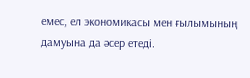емес, ел экономикасы мен ғылымының дамуына да әсер етеді.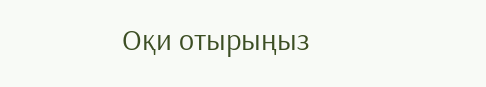Оқи отырыңыз